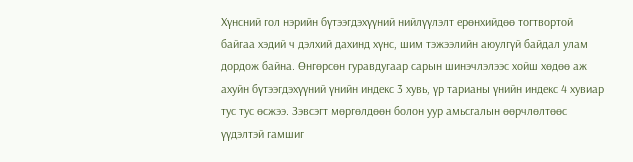Хүнсний гол нэрийн бүтээгдэхүүний нийлүүлэлт ерөнхийдөө тогтвортой байгаа хэдий ч дэлхий дахинд хүнс, шим тэжээлийн аюулгүй байдал улам дордож байна. Өнгөрсөн гуравдугаар сарын шинэчлэлээс хойш хөдөө аж ахуйн бүтээгдэхүүний үнийн индекс 3 хувь, үр тарианы үнийн индекс 4 хувиар тус тус өсжээ. Зэвсэгт мөргөлдөөн болон уур амьсгалын өөрчлөлтөөс үүдэлтэй гамшиг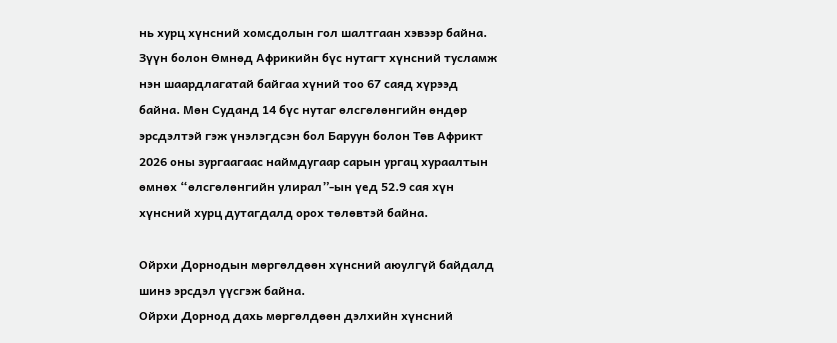нь хурц хүнсний хомсдолын гол шалтгаан хэвээр байна.
Зүүн болон Өмнөд Африкийн бүс нутагт хүнсний тусламж нэн шаардлагатай байгаа хүний тоо 67 саяд хүрээд байна. Мөн Суданд 14 бүс нутаг өлсгөлөнгийн өндөр эрсдэлтэй гэж үнэлэгдсэн бол Баруун болон Төв Африкт 2026 оны зургаагаас наймдугаар сарын ургац хураалтын өмнөх “өлсгөлөнгийн улирал”-ын үед 52.9 сая хүн хүнсний хурц дутагдалд орох төлөвтэй байна.

Ойрхи Дорнодын мөргөлдөөн хүнсний аюулгүй байдалд шинэ эрсдэл үүсгэж байна.
Ойрхи Дорнод дахь мөргөлдөөн дэлхийн хүнсний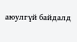аюулгүй байдалд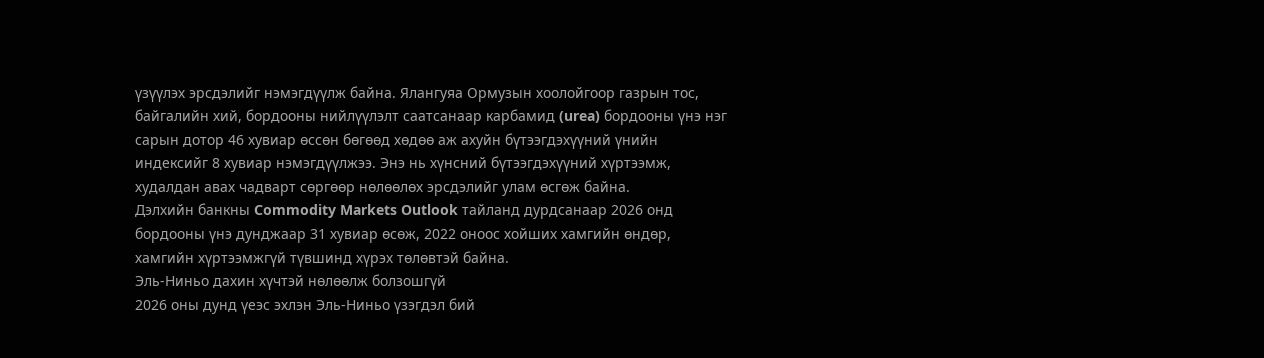үзүүлэх эрсдэлийг нэмэгдүүлж байна. Ялангуяа Ормузын хоолойгоор газрын тос, байгалийн хий, бордооны нийлүүлэлт саатсанаар карбамид (urea) бордооны үнэ нэг сарын дотор 46 хувиар өссөн бөгөөд хөдөө аж ахуйн бүтээгдэхүүний үнийн индексийг 8 хувиар нэмэгдүүлжээ. Энэ нь хүнсний бүтээгдэхүүний хүртээмж, худалдан авах чадварт сөргөөр нөлөөлөх эрсдэлийг улам өсгөж байна.
Дэлхийн банкны Commodity Markets Outlook тайланд дурдсанаар 2026 онд бордооны үнэ дунджаар 31 хувиар өсөж, 2022 оноос хойших хамгийн өндөр, хамгийн хүртээмжгүй түвшинд хүрэх төлөвтэй байна.
Эль-Ниньо дахин хүчтэй нөлөөлж болзошгүй
2026 оны дунд үеэс эхлэн Эль-Ниньо үзэгдэл бий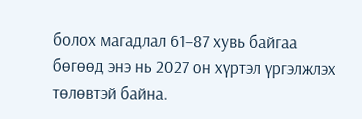болох магадлал 61–87 хувь байгаа бөгөөд энэ нь 2027 он хүртэл үргэлжлэх төлөвтэй байна.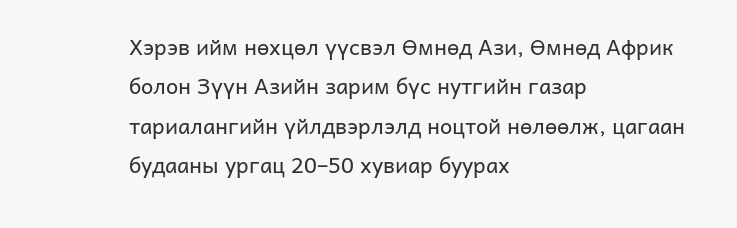Хэрэв ийм нөхцөл үүсвэл Өмнөд Ази, Өмнөд Африк болон Зүүн Азийн зарим бүс нутгийн газар тариалангийн үйлдвэрлэлд ноцтой нөлөөлж, цагаан будааны ургац 20–50 хувиар буурах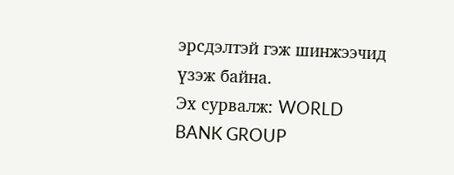эрсдэлтэй гэж шинжээчид үзэж байна.
Эх сурвалж: WORLD BANK GROUP